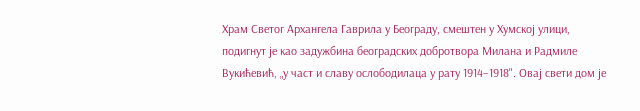Храм Светог Архангела Гаврила у Београду, смештен у Хумској улици, подигнут је као задужбина београдских добротвора Милана и Радмиле Вукићевић, „у част и славу ослободилаца у рату 1914–1918". Овај свети дом је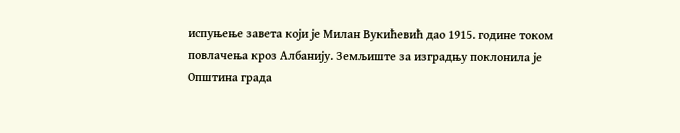испуњење завета који је Милан Вукићевић дао 1915. године током повлачења кроз Албанију. Земљиште за изградњу поклонила је Општина града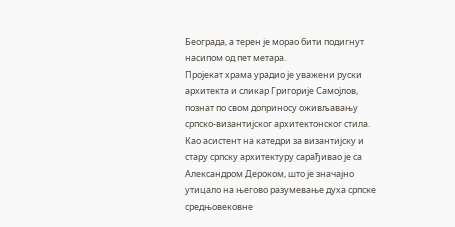Београда, а терен је морао бити подигнут насипом од пет метара.
Пројекат храма урадио је уважени руски архитекта и сликар Григорије Самојлов, познат по свом доприносу оживљавању српско-византијског архитектонског стила. Као асистент на катедри за византијску и стару српску архитектуру сарађивао је са Александром Дероком, што је значајно утицало на његово разумевање духа српске средњовековне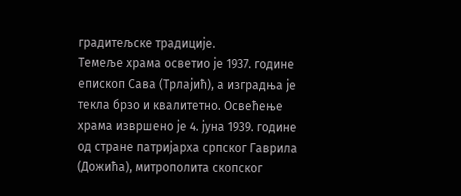градитељске традиције.
Темеље храма осветио је 1937. године епископ Сава (Трлајић), а изградња је текла брзо и квалитетно. Освећење храма извршено је 4. јуна 1939. године од стране патријарха српског Гаврила (Дожића), митрополита скопског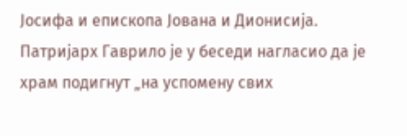Јосифа и епископа Јована и Дионисија. Патријарх Гаврило је у беседи нагласио да је храм подигнут „на успомену свих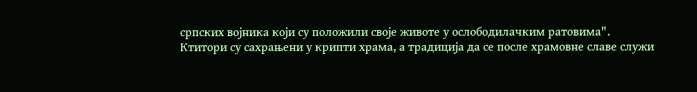српских војника који су положили своје животе у ослободилачким ратовима".
Ктитори су сахрањени у крипти храма, а традиција да се после храмовне славе служи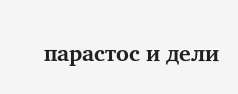парастос и дели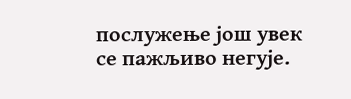послужење још увек се пажљиво негује.